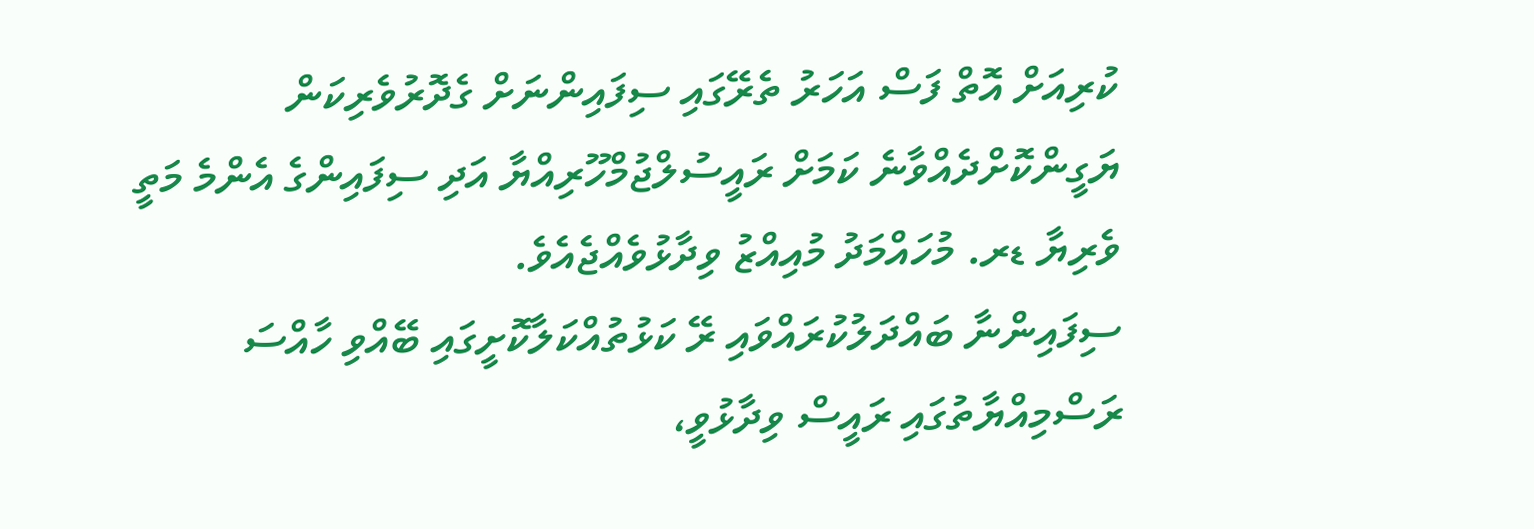ކުރިއަށް އޮތް ފަސް އަހަރު ތެރޭގައި ސިފައިންނަށް ގެދޮރުވެރިކަން ޔަގީންކޮށްދެއްވާނެ ކަމަށް ރައީސުލްޖުމްހޫރިއްޔާ އަދި ސިފައިންގެ އެންމެ މަތީ ވެރިޔާ ޑރ. މުހައްމަދު މުއިއްޒު ވިދާޅުވެއްޖެއެވެ.
ސިފައިންނާ ބައްދަލުކުރައްވައި ރޭ ކަޅުތުއްކަލާކޮށީގައި ބޭއްވި ހާއްސަ ރަސްމިއްޔާތުގައި ރައީސް ވިދާޅުވީ،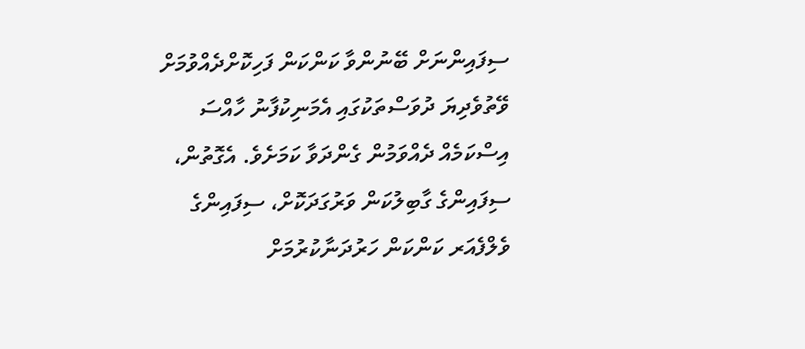ސިފައިންނަށް ބޭނުންވާ ކަންކަން ފަހިކޮށްދެއްވުމަށް ވޭތުވެދިޔަ ދުވަސްތަކުގައި އެމަނިކުފާނު ހާއްސަ އިސްކަމެއް ދެއްވަމުން ގެންދަވާ ކަމަށެވެ. އެގޮތުން، ސިފައިންގެ ގާބިލުކަން ވަރުގަދަކޮށް، ސިފައިންގެ ވެލްފެއަރ ކަންކަން ހަރުދަނާކުރުމަށް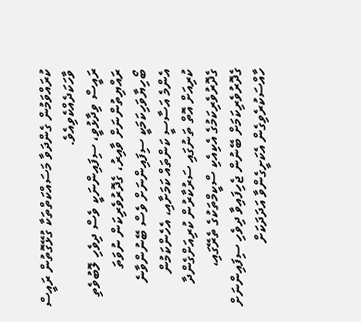ކުރައްވަމުން ގެންދަވާ މަސައްކަތްތަކާ ގުޅޭގޮތުން ރައީސް ވާހަކަދެއްކެވިއެވެ.
ރައީސް ވިދާޅުވީ، ސިފައިންނަކީ ވެސް ދިވެހި ލޮބުވެތި ރައްޔިތުންނަށް ވާއިރު، ގެދޮރުވެރިކަން ނުވަތަ ބޯހިޔާވަހިކަމަކީ ސިފައިންނަށް ވެސް ބޭނުންވާނެ އެންމެ އަސާސީ ކަންތައް ކަމަށާއި، އެހެންކަމުން ކުރިއަށް އޮތް ތަނުގައި ސަރުކާރުން ކުރިއަށްގެންދާ ގެދޮރުވެރިކަމުގެ އެކިއެކި ސްކީމްތަކުގެ ތެރޭގައި، ގެދޮރުވެރިކަމަށް ބޭނުން ޖެހިފައިވާ ދިވެހި ސިފައިންނަށް ހާއްސަކުރެވިގެން އެކަށީގެންވާ އަދަދަކަށް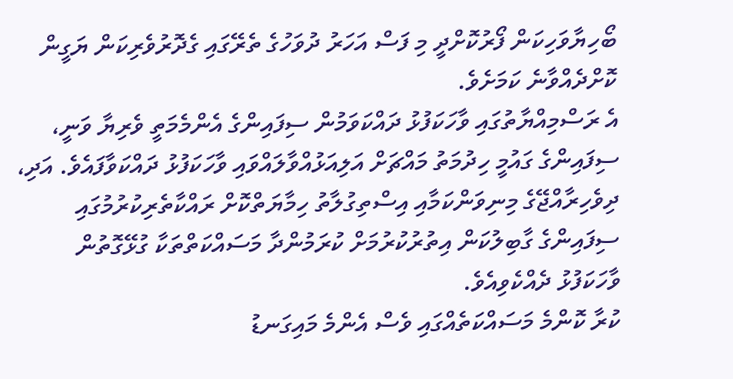ބޯހިޔާވަހިކަން ފޯރުކޮށްދީ މި ފަސް އަހަރު ދުވަހުގެ ތެރޭގައި ގެދޮރުވެރިކަން ޔަގީން ކޮށްދެއްވާނެ ކަމަށެވެ.
އެ ރަސްމިއްޔާތުގައި ވާހަކަފުޅު ދައްކަވަމުން ސިފައިންގެ އެންމެމަތީ ވެރިޔާ ވަނީ، ސިފައިންގެ ގައުމީ ހިދުމަތު މައްޗަށް އަލިއަޅުއްވާލައްވައި ވާހަކަފުޅު ދައްކަވާފައެވެ. އަދި، ދިވެހިރާއްޖޭގެ މިނިވަންކަމާއި އިސްތިގުލާތު ހިމާޔަތްކޮށް ރައްކާތެރިކުރުމުގައި ސިފައިންގެ ގާބިލުކަން އިތުރުކުރުމަށް ކުރަމުންދާ މަސައްކަތްތަކާ ގުޅޭގޮތުން ވާހަކަފުޅު ދެއްކެވިއެވެ.
ކުރާ ކޮންމެ މަސައްކަތެއްގައި ވެސް އެންމެ މައިގަނޑު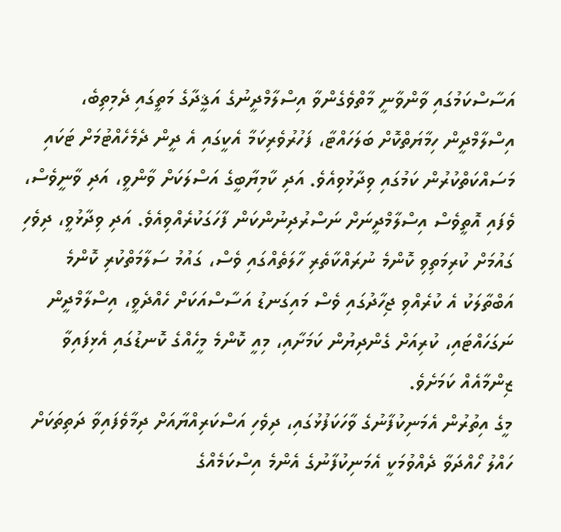އަސާސްކަމުގައި ވާންވާނީ މާތްވެގެންވާ އިސްލާމްދީނުގެ އަޤީދާގެ މަތީގައި ދެމިތިބެ، އިސްލާމްދީން ހިމާޔަތްކޮށް ބަލަހައްޓާ، ފަހުރުވެރިކަމާ އެކީގައި އެ ދީން ދެމެހެއްޓުމަށް ޓަކައި މަސައްކަތްކުރުން ކަމުގައި ވިދާޅުވިއެވެ. އަދި ކާމިޔާބީގެ އަސްލަކަށް ވާންވީ، އަދި ވާނީވެސް، ވެފައި އޮތީވެސް އިސްލާމްދީނަށް ނަސްރުދިނުންކަން ފާހަގަކުރެއްވިއެވެ. އަދި ވިދާޅުވީ، ދިވެހި ގައުމަށް ކުރިމަތިވި ކޮންމެ ނުރައްކާތެރި ހާލަތެއްގައި ވެސް، ގައުމު ސަލާމަތްކުރި ކޮންމެ އަބްތާލަކު އެ ކުރެއްވި ޖިހާދުގައި ވެސް މައިގަނޑު އަސާސްއަކަށް ހެއްދެވީ، އިސްލާމްދީން ނަގަހައްޓައި، ކުރިއަށް ގެންދިޔުން ކަމަށާއި، މިއީ ކޮންމެ މީހެއްގެ ކޮނޑުގައި އެޅިފައިވާ ޒިންމާއެއް ކަމަށެވެ.
މީގެ އިތުރުން އެމަނިކުފާނުގެ ވާހަކަފުޅުގައި، ދިވެހި އަސްކަރިއްޔާއަށް ދިމާވެފައިވާ ދަތިތަކަށް ހައްލު ހޯއްދަވާ ދެއްވުމަކީ އެމަނިކުފާނުގެ އެންމެ އިސްކަމެއްގެ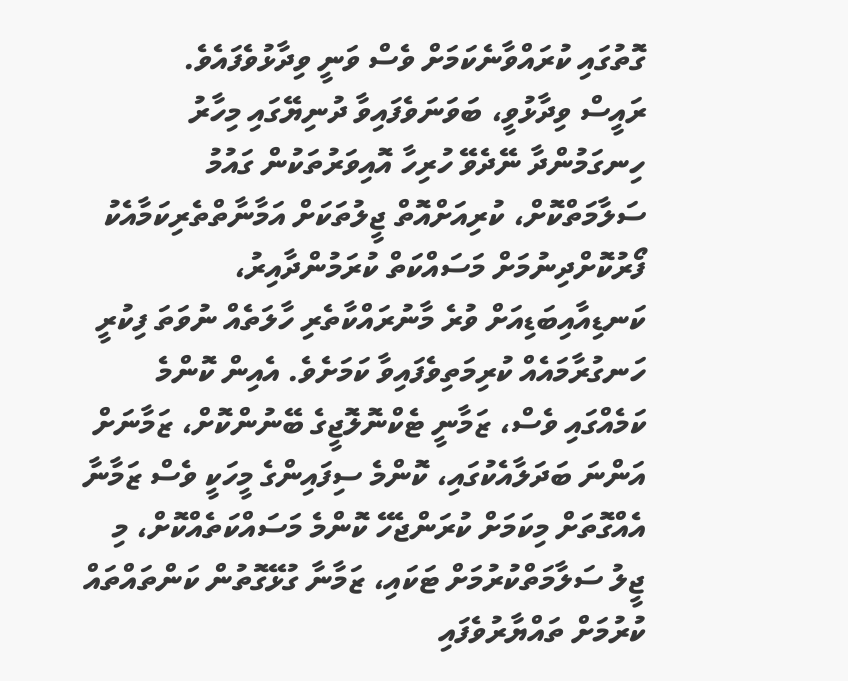ގޮތުގައި ކުރައްވާނެކަމަށް ވެސް ވަނީ ވިދާޅުވެފައެވެ.
ރައީސް ވިދާޅުވީ، ބަވަނަވެފައިވާ ދުނިޔޭގައި މިހާރު ހިނގަމުންދާ ނޭދެވޭ ހުރިހާ އޮއިވަރުތަކުން ގައުމު ސަލާމަތްކޮށް، ކުރިއަށްއޮތް ޖީލުތަކަށް އަމާނާތްތެރިކަމާއެކު ފޯރުކޮށްދިނުމަށް މަސައްކަތް ކުރަމުންދާއިރު، ކަނޑިއާއިބަޑިއަށް ވުރެ މާނުރައްކާތެރި ހާލަތެއް ނުވަތަ ފިކުރީ ހަނގުރާމައެއް ކުރިމަތިވެފައިވާ ކަމަށެވެ. އެއިން ކޮންމެ ކަމެއްގައި ވެސް، ޒަމާނީ ޓެކްނޮލޮޖީގެ ބޭނުންކޮށް، ޒަމާނަށް އަންނަ ބަދަލާއެކުގައި، ކޮންމެ ސިފައިންގެ މީހަކީ ވެސް ޒަމާނާ އެއްގޮތަށް މިކަމަށް ކުރަންޖެހޭ ކޮންމެ މަސައްކަތެއްކޮށް، މި ޖީލު ސަލާމަތްކުރުމަށް ޓަކައި، ޒަމާނާ ގުޅޭގޮތުން ކަންތައްތައް ކުރުމަށް ތައްޔާރުވެފައި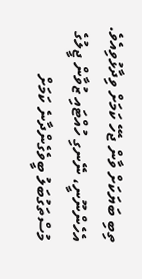ތިބި ބަޔަކަށް ވާން ޖެހޭ ކަމަށް ވިދާޅުވިއެވެ. އެހެންނޫނީ، ނޭނގި ހުއްޓައި ޒުވާން ޖީލުގެ މުސްތަގުބަލު ބީވެގެންދާނެ ކަމަށް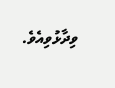ވިދާޅުވިއެވެ.